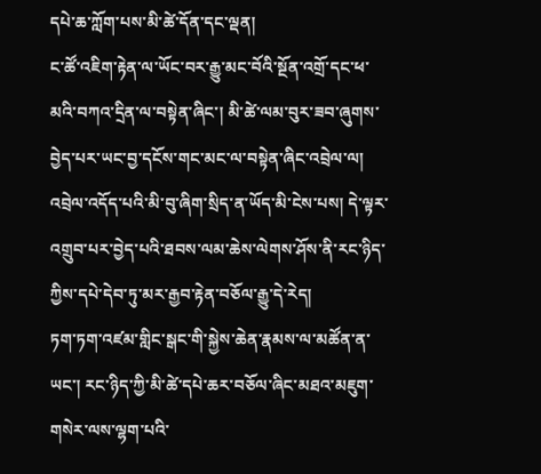དཔེ་ཆ་ཀློག་པས་མི་ཚེ་དོན་དང་ལྡན།
ང་ཚོ་འཇིག་རྟེན་ལ་ཡོང་བར་རྒྱུ་མང་བོའི་སྔོན་འགྲོ་དང་ཕ་མའི་བཀའ་དྲིན་ལ་བསྟེན་ཞིང་། མི་ཚེ་ལམ་བུར་ཟབ་ཞུགས་བྱེད་པར་ཡང་བྱ་དངོས་གང་མང་ལ་བསྟེན་ཞིང་འབྲེལ་ལ། འབྲེལ་འདོད་པའི་མི་བུ་ཞིག་སྲིད་ན་ཡོད་མི་ངེས་པས། དེ་ལྟར་འགྲུབ་པར་བྱེད་པའི་ཐབས་ལམ་ཆེས་ལེགས་ཤོས་ནི་རང་ཉིད་ཀྱིས་དཔེ་དེབ་ཏུ་མར་རྒྱབ་རྟེན་བཅོལ་རྒྱུ་དེ་རེད།
ཏག་ཏག་འཛམ་གླིང་སྒང་གི་སྐྱེས་ཆེན་རྣམས་ལ་མཚོན་ན་ཡང་། རང་ཉིད་ཀྱི་མི་ཚེ་དཔེ་ཆར་བཅོལ་ཞིང་མཐའ་མཇུག་གསེར་ལས་ལྷག་པའི་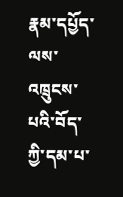རྣམ་དཔྱོད་ལས་འཁྲུངས་པའི་བོད་ཀྱི་དམ་པ་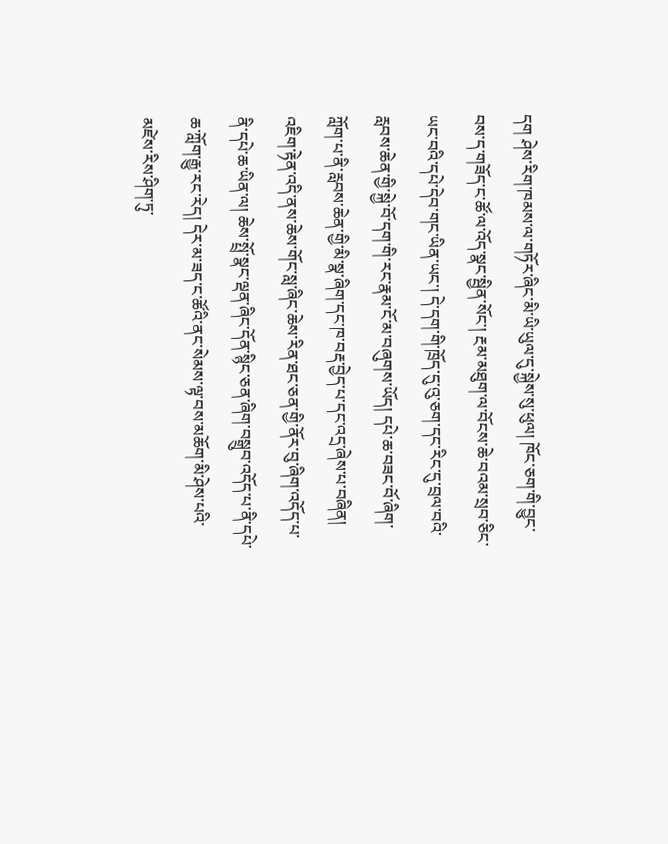དག ཤེས་རིག་ཁམས་ལ་གཏོར་ཞིང་མི་ཡི་ཡུལ་དུ་སྐྱེས་སུ་ཕུལ། ཁོང་ཅག་གི་བྱུང་བས་ད་གཟོད་ང་ཚོ་ལ་འོད་སྣང་སྦྱིན་སོང་། རྔམ་མཐུག་ལ་བོངས་ཆེ་བའམ་སྲབ་ཅིང་ཡང་བའི་དཔེ་དེབ་གང་ཡིན་ཡང་། དེ་དག་གི་ཁྲོད་དུ་འུ་ཅག་དང་རིང་དུ་བྲལ་བའི་རླབས་ཆེན་གྱི་སྐྱེ་བོ་དག་གི་རང་རྣམ་ངོ་མ་བཞུགས་ཡོད། དཔེ་ཆ་བཟང་བོ་ཞིག་ཀློག་པ་ནི་རླབས་ཆེན་གྱི་མི་སྣ་ཞིག་དང་ཁ་བརྡ་བྱེད་པ་དང་འདྲ་ཞེས་པ་བཞིན། འཇིག་རྟེན་འདི་ནས་ཆེས་གོང་སླ་ཞིང་ཆེས་རིན་ཐང་ཅན་གྱི་ནོར་བུ་ཞིག་འདོད་པ་ནི་དཔེ་ཆ་ཡིན་ལ། ཆེས་སྤྲོ་སྣང་ལྡན་ཞིང་དོན་སྙིང་ཅན་ཞིག་བསྒྲུབ་འདོད་པ་ནི་དཔེ་ཆ་ཀློག་རྒྱུ་རང་རེད། དེར་མ་ཟད་ང་ཚོའི་ནང་སེམས་ལྟ་བས་མཆོག་མི་ཤེས་པའི་མཛེས་རིས་ཤིག་ཏུ་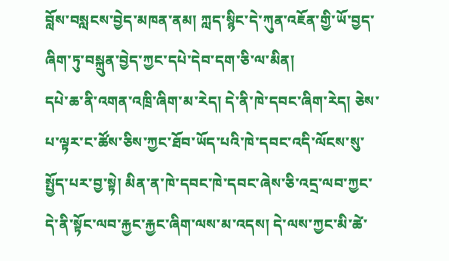བློས་བསླངས་བྱེད་མཁན་ནམ། ཀླད་སྙིང་དེ་ཀུན་འཇོན་གྱི་ཡོ་བྱད་ཞིག་ཏུ་བསྐྲུན་བྱེད་ཀྱང་དཔེ་དེབ་དག་ཅི་ལ་མིན།
དཔེ་ཆ་ནི་འགན་འཁྲི་ཞིག་མ་རེད། དེ་ནི་ཁེ་དབང་ཞིག་རེད། ཅེས་པ་ལྟར་ང་ཚོས་ཅིས་ཀྱང་ཐོབ་ཡོད་པའི་ཁེ་དབང་འདི་ལོངས་སུ་སྤྱོད་པར་བྱ་སྟེ། མིན་ན་ཁེ་དབང་ཁེ་དབང་ཞེས་ཅི་འདྲ་ལབ་ཀྱང་དེ་ནི་སྟོང་ལབ་རྐྱང་རྐྱང་ཞིག་ལས་མ་འདས། དེ་ལས་ཀྱང་མི་ཚེ་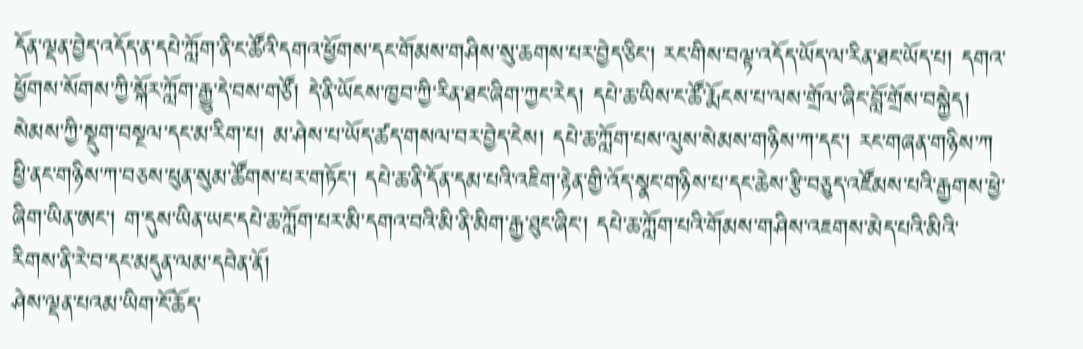དོན་ལྡན་བྱེད་འདོད་ན་དཔེ་ཀློག་ནི་ང་ཚོའི་དགའ་ཕྱོགས་དང་གོམས་གཤིས་སུ་ཆགས་པར་བྱེད་ཅིང་། རང་གིས་བལྟ་འདོད་ཡོད་ལ་རིན་ཐང་ཡོད་པ། དགའ་ཕྱོགས་སོགས་ཀྱི་སྐོར་ཀློག་རྒྱུ་དེ་བས་གཙོ། དེ་ནི་ཡོངས་ཁྱབ་ཀྱི་རིན་ཐང་ཞིག་ཀྱང་རེད། དཔེ་ཆ་ཡིས་ང་ཚོ་རྨོངས་པ་ལས་གྲོལ་ཞིང་བློ་གྲོས་བསྐྱེད། སེམས་ཀྱི་སྡུག་བསྔལ་དང་མ་རིག་པ། མ་ཤེས་པ་ཡོད་ཚད་གསལ་བར་བྱེད་ངེས། དཔེ་ཆ་ཀློག་པས་ལུས་སེམས་གཉིས་ཀ་དང་། རང་གཞན་གཉིས་ཀ ཕྱི་ནང་གཉིས་ཀ་བཅས་ཕུན་སུམ་ཚོགས་པར་གཏོང་། དཔེ་ཆ་ནི་དོན་དམ་པའི་འཇིག་རྟེན་གྱི་འོད་སྣང་གཉིས་པ་དང་ཆེས་རྩི་བཅུད་འཛོམས་པའི་རྒྱགས་ཕྱེ་ཞིག་ཡིན་ཨང་། ག་དུས་ཡིན་ཡང་དཔེ་ཆ་ཀློག་པར་མི་དགའ་བའི་མི་ནི་མིག་རྒྱ་ཐུང་ཞིང་། དཔེ་ཆ་ཀློག་པའི་གོམས་གཤིས་འཇགས་མེད་པའི་མིའི་རིགས་ནི་རེ་བ་དང་མདུན་ལམ་དབེན་ནོ།
ཤེས་ལྡན་པའམ་ཡིག་ངོ་ཆོད་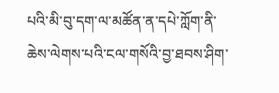པའི་མི་བུ་དག་ལ་མཚོན་ན་དཔེ་ཀློག་ནི་ཆེས་ལེགས་པའི་ངལ་གསོའི་བྱ་ཐབས་ཤིག་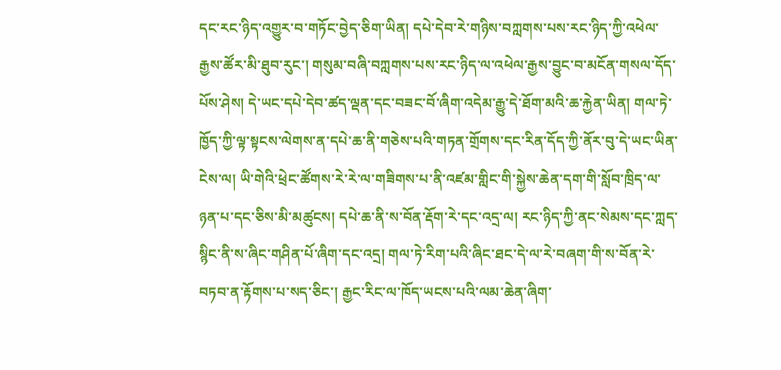དང་རང་ཉིད་འགྱུར་བ་གཏོང་བྱེད་ཅིག་ཡིན། དཔེ་དེབ་རེ་གཉིས་བཀླགས་པས་རང་ཉིད་ཀྱི་འཕེལ་རྒྱས་ཚོར་མི་ཐུབ་རུང་། གསུམ་བཞི་བཀླགས་པས་རང་ཉིད་ལ་འཕེལ་རྒྱས་བྱུང་བ་མངོན་གསལ་དོད་པོས་ཤེས། དེ་ཡང་དཔེ་དེབ་ཚད་ལྡན་དང་བཟང་བོ་ཞིག་འདེམ་རྒྱུ་དེ་ཐོག་མའི་ཆ་རྐྱེན་ཡིན། གལ་ཏེ་ཁྱོད་ཀྱི་ལྟ་སྟངས་ལེགས་ན་དཔེ་ཆ་ནི་གཅེས་པའི་གཏན་གྲོགས་དང་རིན་དོད་ཀྱི་ནོར་བུ་དེ་ཡང་ཡིན་ངེས་ལ། ཡི་གེའི་ཕྲེང་ཚོགས་རེ་རེ་ལ་གཟིགས་པ་ནི་འཛམ་གླིང་གི་སྐྱེས་ཆེན་དག་གི་སློབ་ཁྲིད་ལ་ཉན་པ་དང་ཅིས་མི་མཚུངས། དཔེ་ཆ་ནི་ས་བོན་རྡོག་རེ་དང་འདྲ་ལ། རང་ཉིད་ཀྱི་ནང་སེམས་དང་ཀླད་སྙིང་ནི་ས་ཞིང་གཤིན་པོ་ཞིག་དང་འདྲ། གལ་ཏེ་རིག་པའི་ཞིང་ཐང་དེ་ལ་རེ་བཞག་གི་ས་བོན་རེ་བཏབ་ན་རྟོགས་པ་སད་ཅིང་། རྒྱང་རིང་ལ་ཁོད་ཡངས་པའི་ལམ་ཆེན་ཞིག་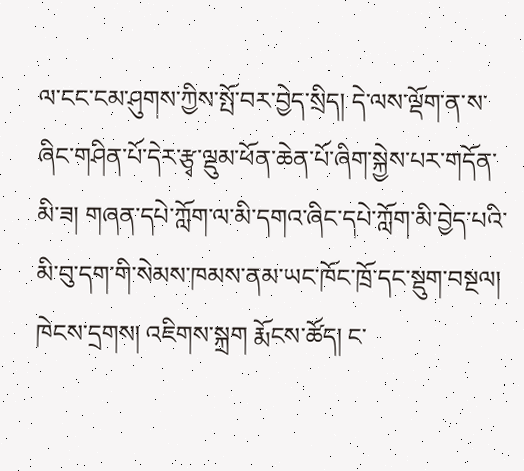ལ་ངང་ངམ་ཤུགས་ཀྱིས་སྤོ་བར་བྱེད་སྲིད། དེ་ལས་ལྡོག་ན་ས་ཞིང་གཤིན་པོ་དེར་རྩྭ་ལྡུམ་ཕོན་ཆེན་པོ་ཞིག་སྐྱེས་པར་གདོན་མི་ཟ། གཞན་དཔེ་ཀློག་ལ་མི་དགའ་ཞིང་དཔེ་ཀློག་མི་བྱེད་པའི་མི་བུ་དག་གི་སེམས་ཁམས་ནམ་ཡང་ཁོང་ཁྲོ་དང་སྡུག་བསྔལ། ཁེངས་དྲགས། འཇིགས་སྐྲག རྨོངས་ཚོད། ང་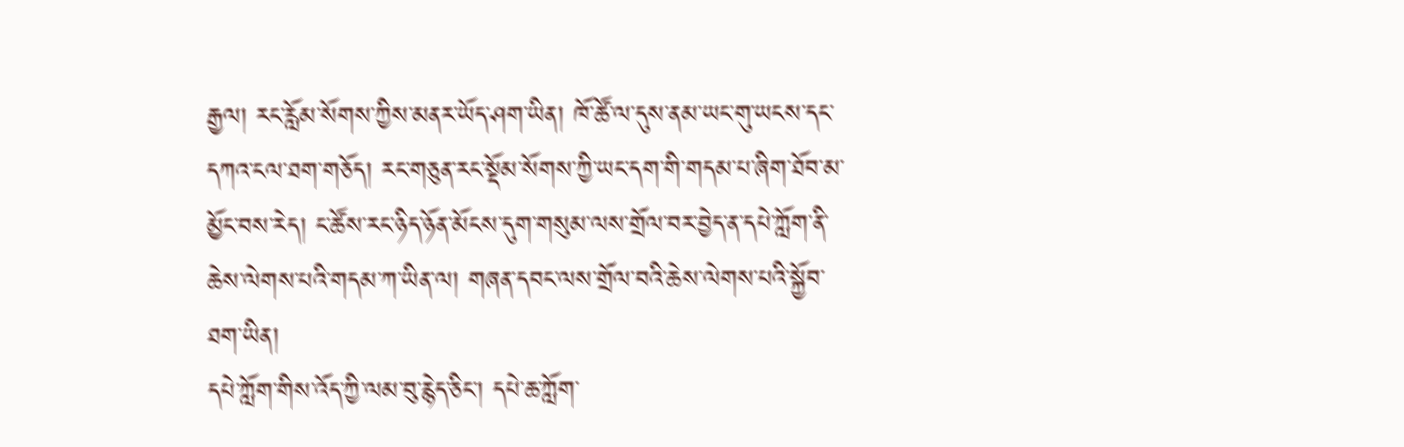རྒྱལ། རང་རློམ་སོགས་ཀྱིས་མནར་ཡོད་ཤག་ཡིན། ཁོ་ཚོ་ལ་དུས་ནམ་ཡང་གུ་ཡངས་དང་དཀའ་ངལ་ཐག་གཅོད། རང་གཅུན་རང་སྡོམ་སོགས་ཀྱི་ཡང་དག་གི་གདམ་པ་ཞིག་ཐོབ་མ་མྱོང་བས་རེད། ང་ཚོས་རང་ཉིད་ཉོན་མོངས་དུག་གསུམ་ལས་གྲོལ་བར་བྱེད་ན་དཔེ་ཀློག་ནི་ཆེས་ལེགས་པའི་གདམ་ཀ་ཡིན་ལ། གཞན་དབང་ལས་གྲོལ་བའི་ཆེས་ལེགས་པའི་སྐྱོབ་ཐག་ཡིན།
དཔེ་ཀློག་གིས་འོད་ཀྱི་ལམ་བུ་རྙེད་ཅིང་། དཔེ་ཆ་ཀློག་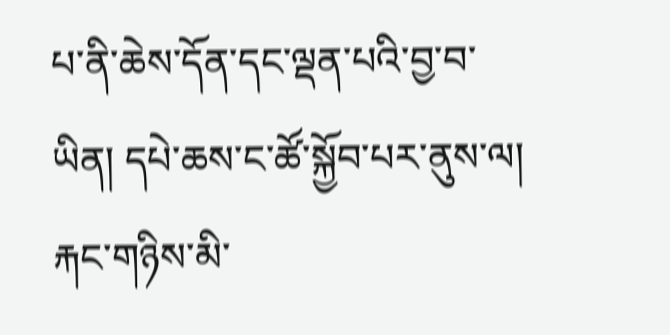པ་ནི་ཆེས་དོན་དང་ལྡན་པའི་བྱ་བ་ཡིན། དཔེ་ཆས་ང་ཚོ་སྐྱོབ་པར་ནུས་ལ། རྐང་གཉིས་མི་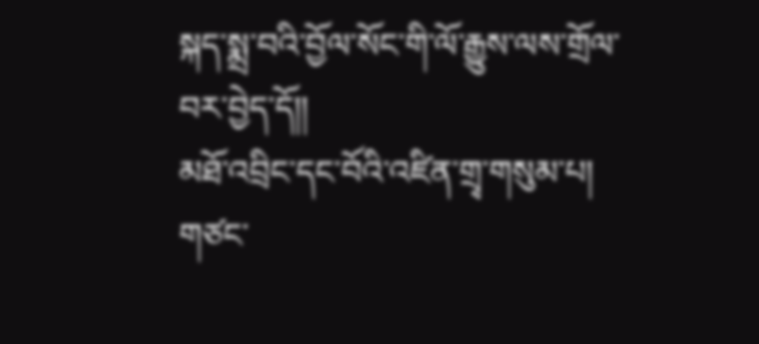སྐད་སྨྲ་བའི་བྱོལ་སོང་གི་ལོ་རྒྱུས་ལས་གྲོལ་བར་བྱེད་དོ།།
མཐོ་འབྲིང་དང་བོའི་འཛིན་གྲྭ་གསུམ་པ། གཙང་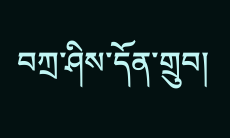བཀྲ་ཤིས་དོན་གྲུབ།